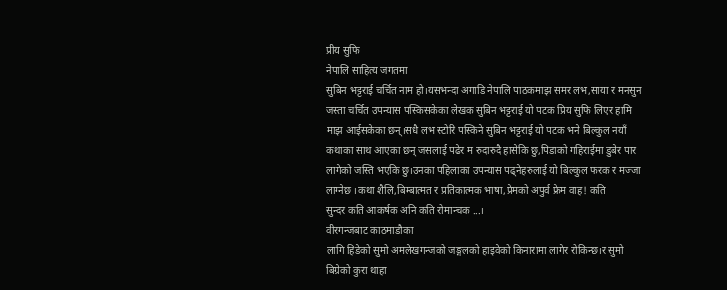प्रीय सुफि
नेपालि साहित्य जगतमा
सुबिन भट्टराई चर्चित नाम हो।यसभन्दा अगाडि नेपालि पाठकमाझ समर लभ,साया र मनसुन
जस्ता चर्चित उपन्यास पस्किसकेका लेखक सुबिन भट्टराई यो पटक प्रिय सुफि लिएर हामि
माझ आईसकेका छन्।सधै लभ स्टोरि पस्किने सुबिन भट्टराई यो पटक भने बिल्कुल नयाँ
कथाका साथ आएका छन् जसलाई पढेर म रुदारुदै हासेकि छु,पिडाको गहिराईमा डुबेर पार
लागेको जस्ति भएकि छु।उनका पहिलाका उपन्यास पढ्नेहरुलाई यो बिल्कुल फरक र मज्जा
लाग्नेछ ।कथा शैलि,बिम्बात्मत र प्रतिकात्मक भाषा,प्रेमको अपुर्व फ्रेम वाह! कति
सुन्दर कति आकर्षक अनि कति रोमान्चक ...।
वीरगन्जबाट काठमाडौका
लागि हिडेको सुमो अमलेखगन्जको जङ्गलको हाइवेको किनारामा लागेर रोकिन्छ।र सुमो
बिग्रेको कुरा थाहा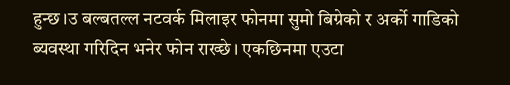हुन्छ।उ बल्बतल्ल नटवर्क मिलाइर फोनमा सुमो बिग्रेको र अर्को गाडिको
ब्यवस्था गरिदिन भनेर फोन राख्छे। एकछिनमा एउटा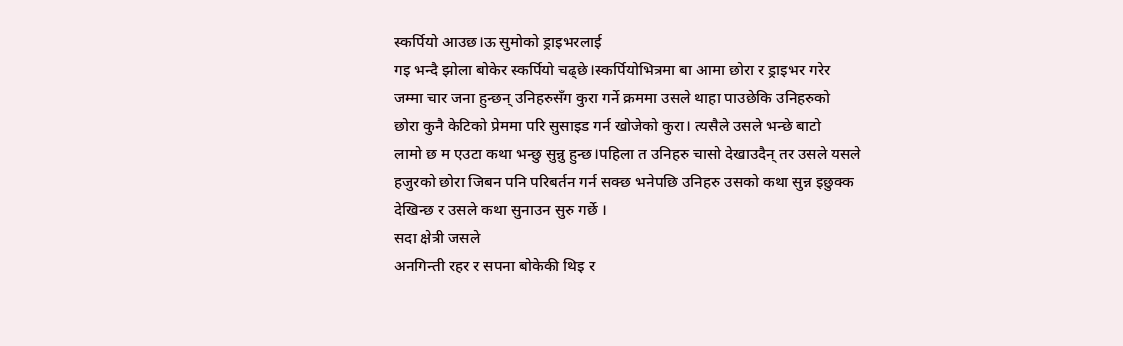स्कर्पियो आउछ।ऊ सुमोको ड्राइभरलाई
गइ भन्दै झोला बोकेर स्कर्पियो चढ्छे।स्कर्पियोभित्रमा बा आमा छोरा र ड्राइभर गरेर
जम्मा चार जना हुन्छन् उनिहरुसँग कुरा गर्ने क्रममा उसले थाहा पाउछेकि उनिहरुको
छोरा कुनै केटिको प्रेममा परि सुसाइड गर्न खोजेको कुरा। त्यसैले उसले भन्छे बाटो
लामो छ म एउटा कथा भन्छु सुन्नु हुन्छ।पहिला त उनिहरु चासो देखाउदैन् तर उसले यसले
हजुरको छोरा जिबन पनि परिबर्तन गर्न सक्छ भनेपछि उनिहरु उसको कथा सुन्न इछुक्क
देखिन्छ र उसले कथा सुनाउन सुरु गर्छे ।
सदा क्षेत्री जसले
अनगिन्ती रहर र सपना बोकेकी थिइ र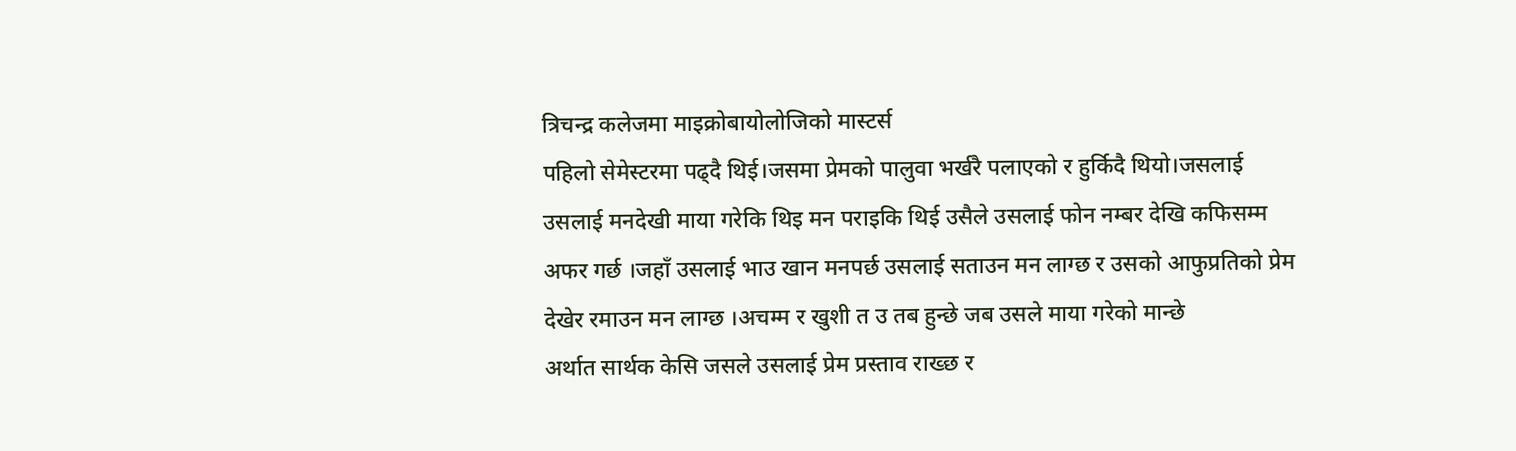त्रिचन्द्र कलेजमा माइक्रोबायोलोजिको मास्टर्स
पहिलो सेमेस्टरमा पढ्दै थिई।जसमा प्रेमको पालुवा भर्खरै पलाएको र हुर्किदै थियो।जसलाई
उसलाई मनदेखी माया गरेकि थिइ मन पराइकि थिई उसैले उसलाई फोन नम्बर देखि कफिसम्म
अफर गर्छ ।जहाँ उसलाई भाउ खान मनपर्छ उसलाई सताउन मन लाग्छ र उसको आफुप्रतिको प्रेम
देखेर रमाउन मन लाग्छ ।अचम्म र खुशी त उ तब हुन्छे जब उसले माया गरेको मान्छे
अर्थात सार्थक केसि जसले उसलाई प्रेम प्रस्ताव राख्छ र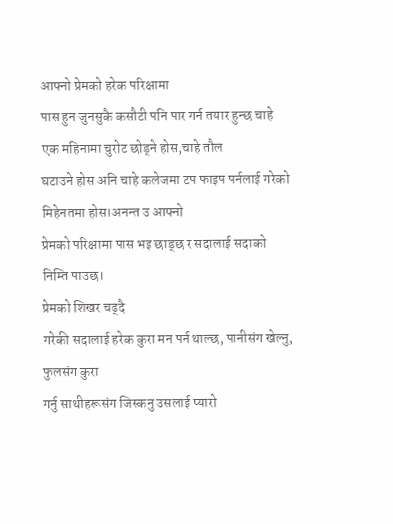आफ्नो प्रेमको हरेक परिक्षामा
पास हुन जुनसुकै कसौटी पनि पार गर्न तयार हुन्छ चाहे एक महिनामा चुरोट छोड्ने होस,चाहे तौल
घटाउने होस अनि चाहे कलेजमा टप फाइप पर्नलाई गरेको मिहेनतमा होस।अनन्त उ आफ्नो
प्रेमको परिक्षामा पास भइ छाड्छ र सदालाई सदाको निम्ति पाउछ।
प्रेमको शिखर चढ्दै
गरेकी सदालाई हरेक कुरा मन पर्न थाल्छ, पानीसंग खेल्नु, फुलसंग कुरा
गर्नु साथीहरूसंग जिस्कनु उसलाई प्यारो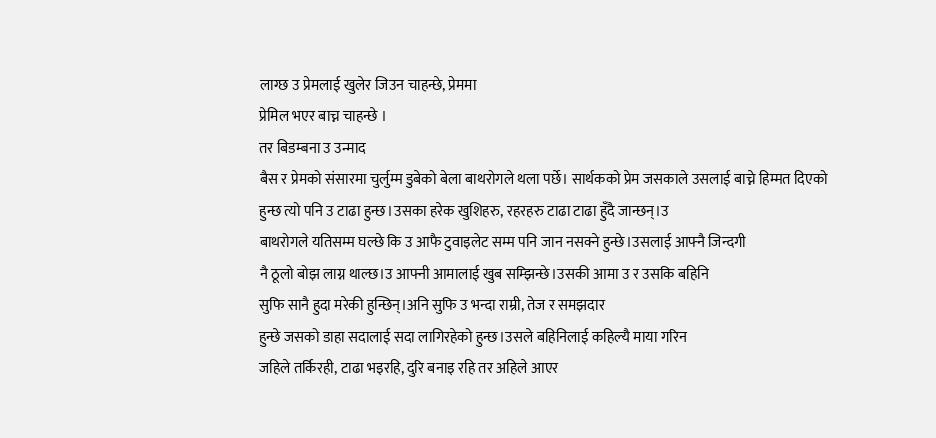लाग्छ उ प्रेमलाई खुलेर जिउन चाहन्छे, प्रेममा
प्रेमिल भएर बाच्न चाहन्छे ।
तर बिडम्बना उ उन्माद
बैस र प्रेमको संसारमा चुर्लुम्म डुबेको बेला बाथरोगले थला पर्छे। सार्थकको प्रेम जसकाले उसलाई बाच्ने हिम्मत दिएको
हुन्छ त्यो पनि उ टाढा हुन्छ।उसका हरेक खुशिहरु, रहरहरु टाढा टाढा हुँदै जान्छन्।उ
बाथरोगले यतिसम्म घल्छे कि उ आफै टुवाइलेट सम्म पनि जान नसक्ने हुन्छे।उसलाई आफ्नै जिन्दगी
नै ठूलो बोझ लाग्न थाल्छ।उ आफ्नी आमालाई खुब सम्झिन्छे।उसकी आमा उ र उसकि बहिनि
सुफि सानै हुदा मरेकी हुन्छिन्।अनि सुफि उ भन्दा राम्री, तेज र समझदार
हुन्छे जसको डाहा सदालाई सदा लागिरहेको हुन्छ।उसले बहिनिलाई कहिल्यै माया गरिन
जहिले तर्किरही, टाढा भइरहि, दुरि बनाइ रहि तर अहिले आएर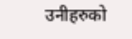उनीहरुको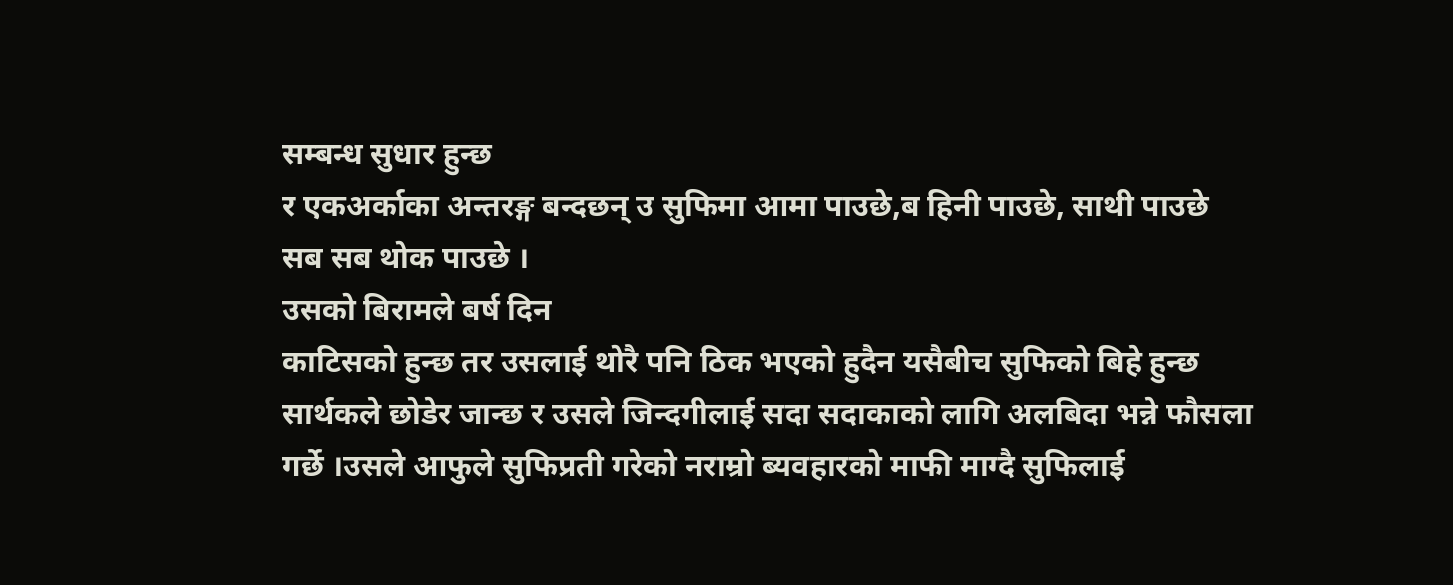सम्बन्ध सुधार हुन्छ
र एकअर्काका अन्तरङ्ग बन्दछन् उ सुफिमा आमा पाउछे,ब हिनी पाउछे, साथी पाउछे
सब सब थोक पाउछे ।
उसको बिरामले बर्ष दिन
काटिसको हुन्छ तर उसलाई थोरै पनि ठिक भएको हुदैन यसैबीच सुफिको बिहे हुन्छ
सार्थकले छोडेर जान्छ र उसले जिन्दगीलाई सदा सदाकाको लागि अलबिदा भन्ने फौसला
गर्छे ।उसले आफुले सुफिप्रती गरेको नराम्रो ब्यवहारको माफी माग्दै सुफिलाई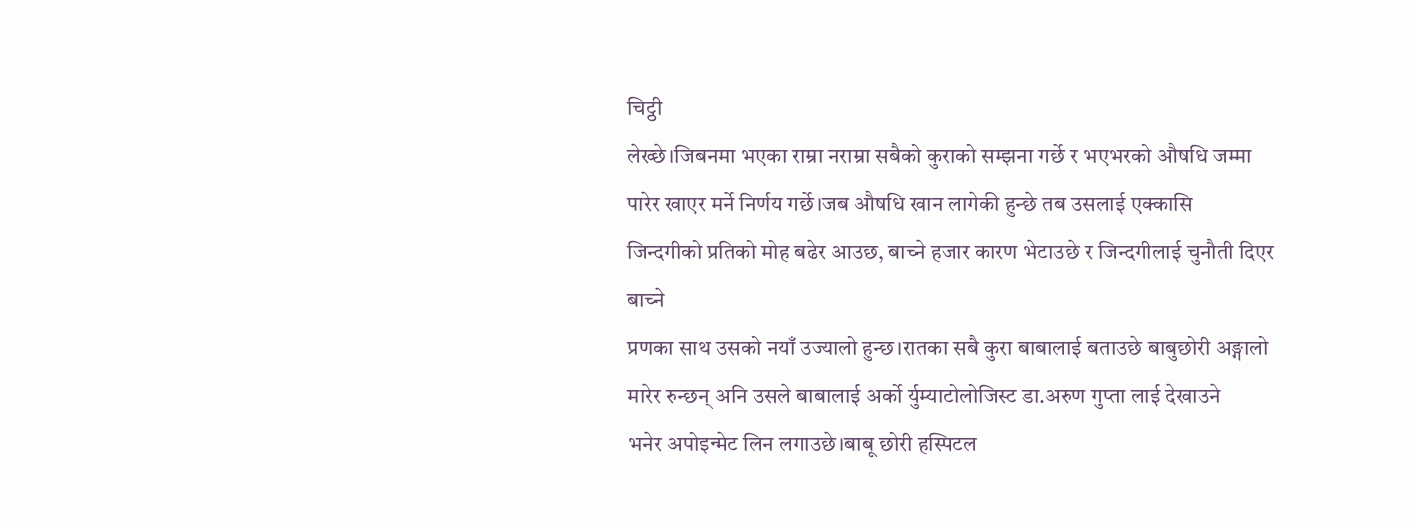चिट्ठी
लेख्छे।जिबनमा भएका राम्रा नराम्रा सबैको कुराको सम्झना गर्छे र भएभरको औषधि जम्मा
पारेर खाएर मर्ने निर्णय गर्छे।जब औषधि खान लागेकी हुन्छे तब उसलाई एक्कासि
जिन्दगीको प्रतिको मोह बढेर आउछ, बाच्ने हजार कारण भेटाउछे र जिन्दगीलाई चुनौती दिएर बाच्ने
प्रणका साथ उसको नयाँ उज्यालो हुन्छ।रातका सबै कुरा बाबालाई बताउछे बाबुछोरी अङ्गालो
मारेर रुन्छन् अनि उसले बाबालाई अर्को र्युम्याटोलोजिस्ट डा.अरुण गुप्ता लाई देखाउने
भनेर अपोइन्मेट लिन लगाउछे।बाबू छोरी हस्पिटल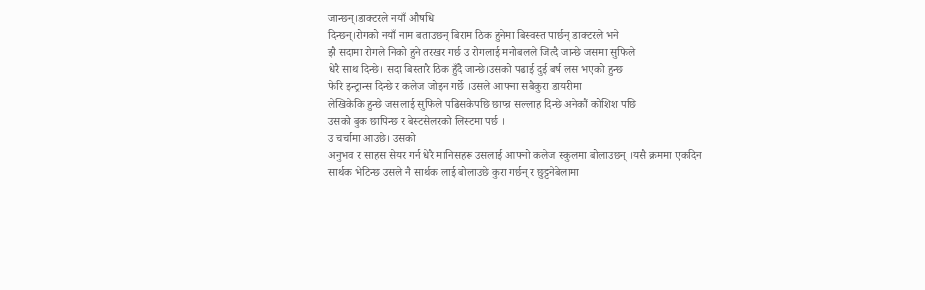जान्छन्।डाक्टरले नयाँ औषधि
दिन्छन्।रोगको नयाँ नाम बताउछन् बिराम ठिक हुनेमा बिस्वस्त पार्छन् डाक्टरले भने
झै सदामा रोगले निको हुने तरखर गर्छ उ रोगलाई मनोबलले जित्दै जान्छे जसमा सुफिले
धेरै साथ दिन्छे। सदा बिस्तारै ठिक हुँदै जान्छे।उसको पढाई दुई बर्ष लस भएको हुन्छ
फेरि इन्ट्रान्स दिन्छे र कलेज जोइन गर्छे ।उसले आफ्ना सबैकुरा डायरीमा
लेखिकेकि हुन्छे जसलाई सुफिले पढिसकेपछि छाप्न्र सल्लाह दिन्छे अनेकौं कोशिश पछि
उसको बुक छापिन्छ र बेस्टसेलरको लिस्टमा पर्छ ।
उ चर्चामा आउछे। उसको
अनुभव र साहस सेयर गर्न धेरै मानिसहरू उसलाई आफ्नो कलेज स्कुलमा बोलाउछन् ।यसै क्रममा एकदिन सार्थक भेटिन्छ उसले नै सार्थक लाई बोलाउछे कुरा गर्छन् र छुट्टनेबेलामा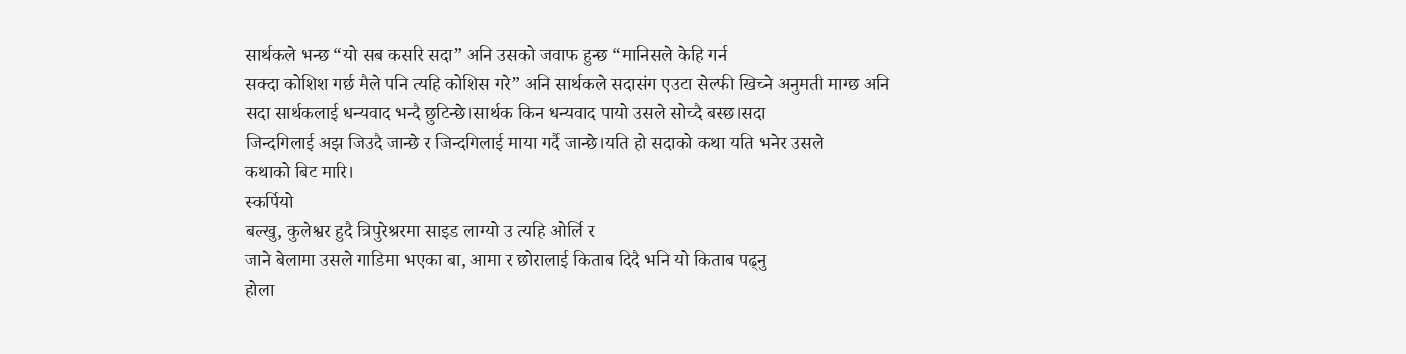सार्थकले भन्छ “यो सब कसरि सदा” अनि उसको जवाफ हुन्छ “मानिसले केहि गर्न
सक्दा कोशिश गर्छ मैले पनि त्यहि कोशिस गरे” अनि सार्थकले सदासंग एउटा सेल्फी खिच्ने अनुमती माग्छ अनि
सदा सार्थकलाई धन्यवाद भन्दै छुटिन्छे।सार्थक किन धन्यवाद पायो उसले सोच्दै बस्छ।सदा
जिन्दगिलाई अझ जिउदै जान्छे र जिन्दगिलाई माया गर्दै जान्छे।यति हो सदाको कथा यति भनेर उसले
कथाको बिट मारि।
स्कर्पियो
बल्खु, कुलेश्वर हुदै त्रिपुरेश्ररमा साइड लाग्यो उ त्यहि ओर्लि र
जाने बेलामा उसले गाडिमा भएका बा, आमा र छोरालाई किताब दिदै भनि यो किताब पढ्नु
होला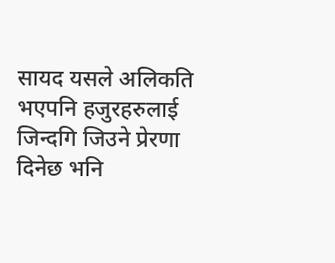सायद यसले अलिकति भएपनि हजुरहरुलाई जिन्दगि जिउने प्रेरणा दिनेछ भनि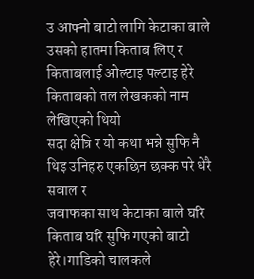उ आफ्नो बाटो लागि केटाका बाले उसको हातमा किताब लिए र किताबलाई ओल्टाइ पल्टाइ हेरे किताबको तल लेखकको नाम लेखिएको थियो
सदा क्षेत्रि र यो कथा भन्ने सुफि नै थिइ उनिहरु एकछिन छक्क परे धेरै सवाल र
जवाफका साथ केटाका बाले घरि किताब घरि सुफि गएको बाटो हेरे।गाडिको चालकले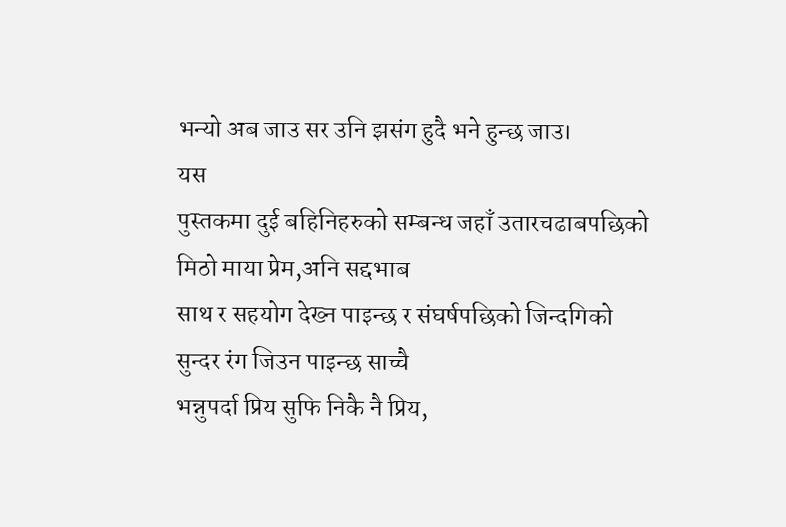भन्यो अब जाउ सर उनि झसंग हुदै भने हुन्छ जाउ।
यस
पुस्तकमा दुई बहिनिहरुको सम्बन्ध जहाँ उतारचढाबपछिको मिठो माया प्रेम,अनि सद्दभाब
साथ र सहयोग देख्न पाइन्छ र संघर्षपछिको जिन्दगिको सुन्दर रंग जिउन पाइन्छ साच्चै
भन्नुपर्दा प्रिय सुफि निकै नै प्रिय,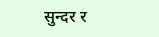सुन्दर र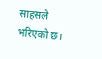साहसले भरिएको छ।